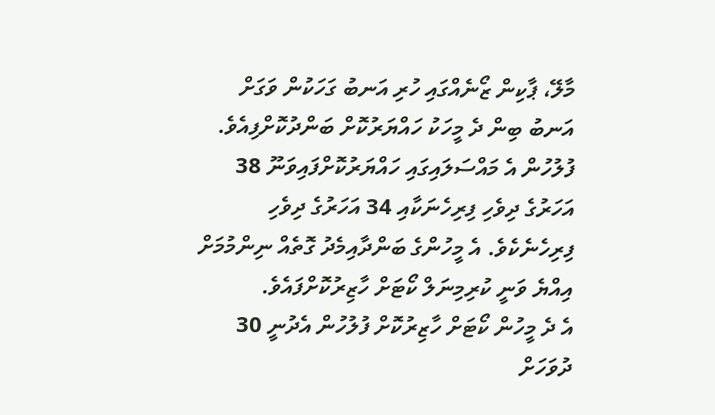މާލޭ، ޕާކިން ޒޯނެއްގައި ހުރި އަނބު ގަހަކުން ވަގަށް އަނބު ބިން ދެ މީހަކު ހައްޔަރުކޮށް ބަންދުކޮށްފިއެވެ.
ފުލުހުން އެ މައްސަލައިގައި ހައްޔަރުކޮށްފައިވަނޫ 38 އަހަރުގެ ދިވެހި ފިރިހެނަކާއި 34 އަހަރުގެ ދިވެހި ފިރިހެނެކެވެ. އެ މީހުންގެ ބަންދާއިމެދު ގޮތެއް ނިންމުމަށް އިއްޔެ ވަނީ ކުރިމިނަލް ކޯޓަށް ހާޒިރުކޮށްފައެވެ.
އެ ދެ މީހުން ކޯޓަށް ހާޒިރުކޮށް ފުލުހުން އެދުނީ 30 ދުވަހަށް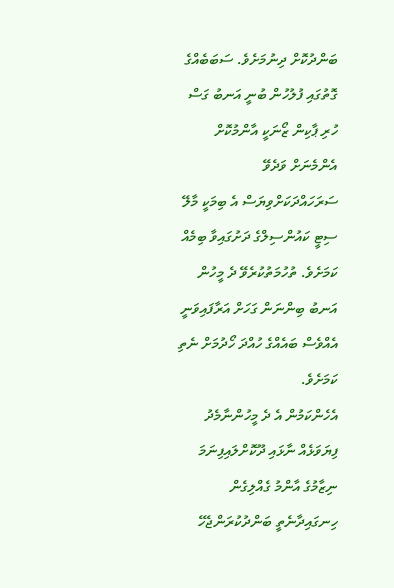ބަންދުކޮށް ދިނުމަށެވެ. ސަބަބެއްގެ ގޮތުގައި ފުލުހުން ބުނީ އަނބު ގަސް ހުރި ޕާކިން ޒޯނަކީ އާންމުކޮށް އެންމެނަށް ވަދެވޭ ސަރަހައްދަކަށްވިޔަސް އެ ބިމަކީ މާލޭ ސިޓީ ކައުންސިލްގެ ދަށުގައިވާ ބިމެއް ކަމަށެވެ. ތުހުމަތުކުރެވޭ ދެ މީހުން އަނބު ބިންނަން ގަހަށް އަރާފައިވަނީ އެއްވެސް ބައެއްގެ ހުއްދަ ހޯދުމަށް ނެތި ކަމަށެވެ.
އެހެންކަމުން އެ ދެ މީހުންނާމެދު ފިޔަވަޅެއް ނާޅައި ދޫކޮށްލައިފިނަމަ ނިޒާމުގެ އާންމު ގެއްލިގެން ހިނގައިދާނެތީ ބަންދުކުރަންޖެހޭ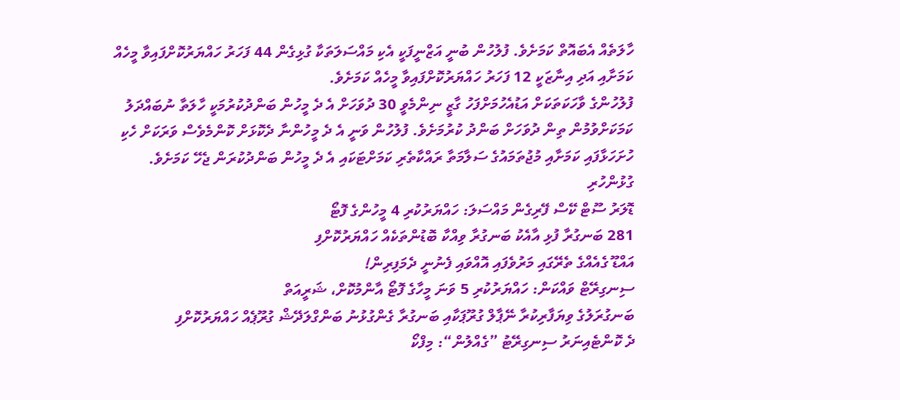ހާލަތެއް އެބައޮތް ކަމަށެވެ. ފުލުހުން ބުނީ އަޒްނީފަކީ އެކި މައްސަލަތަކާ ގުޅިގެން 44 ފަހަރު ހައްޔަރުކޮށްފައިވާ މީހެއް ކަމަށާއި އަދި އިނާޒަކީ 12 ފަހަރު ހައްޔަރުކޮށްފައިވާ މީހެއް ކަމަށެވެ.
ފުލުހުންގެ ވާހަކަތަކަށް އަޑުއެހުމަށްފަހު ގާޒީ ނިންމެވީ 30 ދުވަހަށް އެ ދެ މީހުން ބަންދުކުރުމަކީ ހާލަތާ ނުބައްދަލު ކަމަކަށްވުމުން ތިން ދުވަހަށް ބަންދު ކުރުމަށެވެ. ފުލުހުން ވަނީ އެ ދެ މީހުންނާ ދެކޮޅަށް ކޮންމެވެސް ވަރަކަށް ހެކި ހުށަހަޅާފައި ކަމަށާއި މުޖުތަމައުގެ ސަލާމަތާ ރައްކާތެރި ކަމަށްޓަކައި އެ ދެ މީހުން ބަންދުކުރަން ޖެހޭ ކަމަށެވެ.
ގުޅުންހުރި
ޑޮލަރު ސޫޓް ކޭސް ފޭރިގެން މައްސަލަ: ހައްޔަރުކުރި 4 މީހުންގެ ފޮޓޯ
281 ބަނގުރާ ފުޅި އާއެކު ބަނގުރާ ވިއްކާ ބޮޑުންތަކެއް ހައްޔަރުކޮށްފި
އައްޑޫ ގެއެއްގެ ތެރޭގައި މަރުވެފައި އޮއްވައި ފެނުނީ ދެމަފިރިން!
ސިނގިރޭޓް ވައްކަން: ހައްޔަރުކުރި 5 ވަނަ މީހާގެ ފޮޓޯ އާންމުކޮށް، ޝަރީއަތް
ބަނގުރަލުގެ ވިޔަފާރިކުރާ ނޭޕާލް ގުރޫޕަކާއި ބަނގުރާ ގެންގުޅުނު ބަންގްލަދޭޝް ގުރޫޕެއް ހައްޔަރުކޮށްފި
ދެ ކޮންޓެއިނަރު ސިނގިރޭޓު ”ގެއްލުން“: މިފްކޯ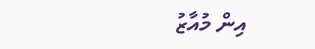އިން މުއާޒު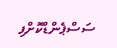ސަސްޕެންޑްކޮށްފި